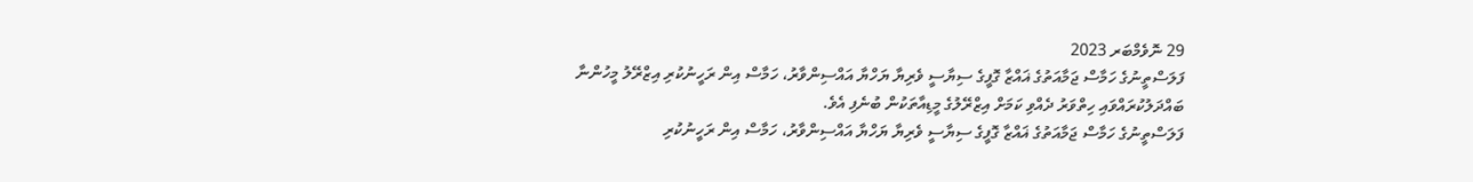29 ނޮވެމްބަރ 2023
ފަލަސްތީނުގެ ހަމާސް ޖަމާއަތުގެ ޣައްޒާ ގޮފީގެ ސިޔާސީ ވެރިޔާ ޔަހްޔާ އައްސިންވާރު، ހަމާސް އިން ރަހީނުކުރި އިޒްރޭލު މީހުންނާ ބައްދަލުކުރައްވައި ހިތްވަރު ދެއްވި ކަމަށް އިޒްރޭލުގެ މީޑިއާތަކުން ބުނެފި އެވެ.
ފަލަސްތީނުގެ ހަމާސް ޖަމާއަތުގެ ޣައްޒާ ގޮފީގެ ސިޔާސީ ވެރިޔާ ޔަހްޔާ އައްސިންވާރު، ހަމާސް އިން ރަހީނުކުރި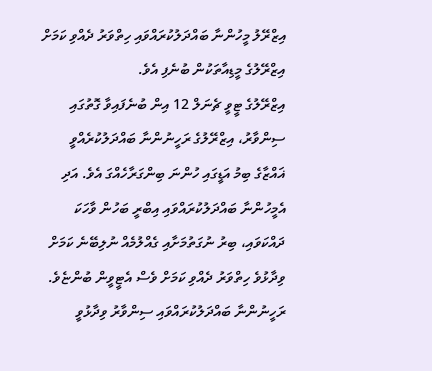އިޒްރޭލު މީހުންނާ ބައްދަލުކުރައްވައި ހިތްވަރު ދެއްވި ކަމަށް އިޒްރޭލުގެ މީޑިއާތަކުން ބުނެފި އެވެ.
އިޒްރޭލުގެ ޓީވީ ޗެނަލް 12 އިން ބުނެފައިވާ ގޮތުގައި ސިންވާރު، އިޒްރޭލުގެ ރަހީނުންނާ ބައްދަލުކުރެއްވީ ޣައްޒާގެ ބިމު އަޑީގައި ހުންނަ ބިންގަރާހެއްގަ އެވެ. އަދި އެމީހުންނާ ބައްދަލުކުރައްވައި އިބްރީ ބަހުން ވާހަކަ ދައްކަވައި، ބިރު ނުގަތުމަށާއި ގެއްލުމެއް ނުލިބޭނެ ކަމަށް ވިދާޅުވެ ހިތްވަރު ދެއްވި ކަމަށް ވެސް އެޓީވީން ބުންޏެވެ.
ރަހީނުންނާ ބައްދަލުކުރައްވައި ސިންވާރު ވިދާޅުވީ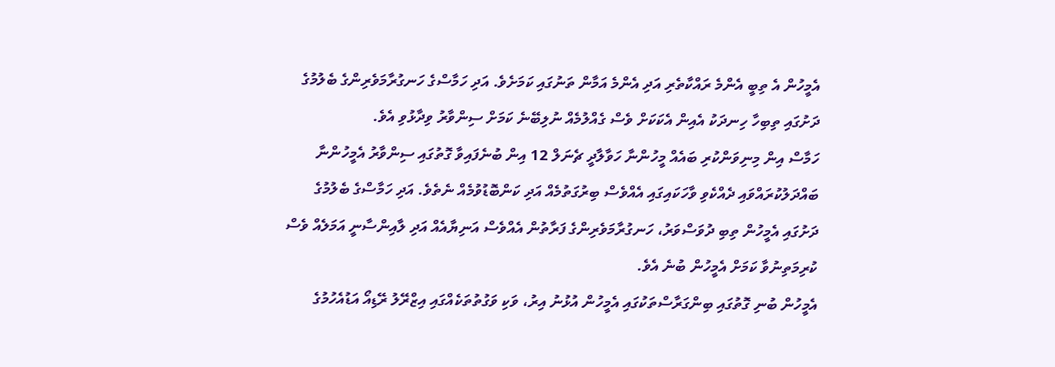އެމީހުން އެ ތިބީ އެންމެ ރައްކާތެރި އަދި އެންމެ އަމާން ތަނުގައި ކަމަށެވެ. އަދި ހަމާސްގެ ހަނގުރާމަވެރިންގެ ބެލުމުގެ ދަށުގައި ތިބިހާ ހިނދަކު އެއިން އެކަކަށް ވެސް ގެއްލުމެއް ނުލިބޭނެ ކަމަށް ސިންވާރު ވިދާޅުވި އެވެ.
ހަމާސް އިން މިނިވަންކުރި ބައެއް މީހުންނާ ހަވާލާދީ ޗެނަލް 12 އިން ބުނެފައިވާ ގޮތުގައި ސިންވާރު އެމީހުންނާ ބައްދަލުކުރައްވައި ދެއްކެވި ވާހަކައިގައި އެއްވެސް ބިރުގަތުމެއް އަދި ކަންބޮޑުވުމެއް ނެތެވެ. އަދި ހަމާސްގެ ބެލުމުގެ ދަށުގައި އެމީހުން ތިބި ދުވަސްވަރު، ހަނގުރާމަވެރިންގެ ފަރާތުން އެއްވެސް އަނިޔާއެއް އަދި ލާއިންސާނީ އަމަލެއް ވެސް ކުރިމަތިނުވާ ކަމަށް އެމީހުން ބުނެ އެވެ.
އެމީހުން ބުނި ގޮތުގައި ބިންގަރާސްތަކުގައި އެމީހުން އުޅުނު އިރު، ވަކި ވަގުތުތަކެއްގައި އިޒްރޭލު ރޭޑިއޯ އަޑުއެހުމުގެ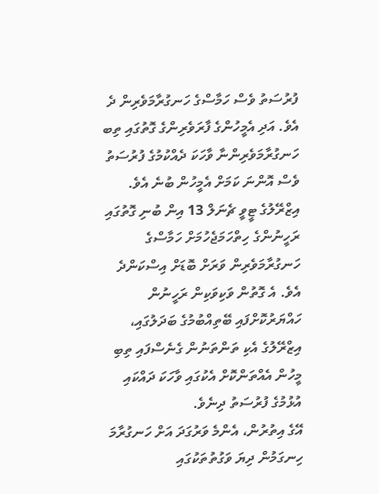ފުރުސަތު ވެސް ހަމާސްގެ ހަނގުރާމަވެރިން ދެ އެވެ. އަދި އެމީހުންގެ ފާރަވެރިންގެ ގޮތުގައި ތިބ ހަނގުރާމަވެރިންނާ ވާހަކަ ދެއްކުމުގެ ފުރުސަތު ވެސް އޮންނަ ކަމަށް އެމީހުން ބުނެ އެވެ.
އިޒްރޭލުގެ ޓީވީ ޗެނަލް 13 އިން ބުނި ގޮތުގައި ރަހީނުންގެ ހިތްހަމަޖެހުމަށް ހަމާސްގެ ހަނގުރާމަވެރިން ވަރަށް ބޮޑަށް އިސްކަންދެ އެވެ. އެ ގޮތުން ވަކިވަކިން ރަހީނުން ހައްޔަރުކޮށްފައި ބޭތިއްބުމުގެ ބަދަލުގައި، އިޒްރޭލުގެ އެކި ތަންތަނުން ގެނެސްފައި ތިބި މީހުން އެއްތަންކޮށް އެކުގައި ވާހަކަ ދައްކައި އުޅުމުގެ ފުރުސަތު ދިނެވެ.
އޭގެ އިތުރުން، އެންމެ ވަރުގަދަ އަށް ހަނގުރާމަ ހިނގަމުން ދިޔަ ވަގުތުތަކުގައި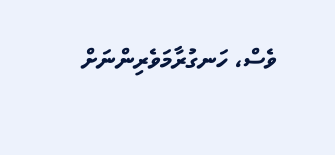ވެސް، ހަނގުރާމަވެރިންނަށް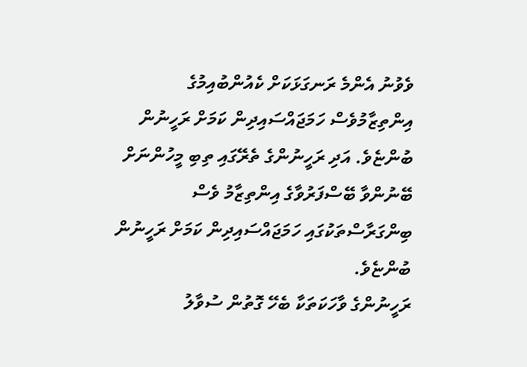ވެވުނު އެންމެ ރަނގަޅަކަށް ކެއުންބުއިމުގެ އިންތިޒާމުވެސް ހަމަޖައްސައިދިން ކަމަށް ރަހީނުން ބުންޏެވެ. އަދި ރަހީނުންގެ ތެރޭގައި ތިބި މީހުންނަށް ބޭނުންވާ ބޭސްފަރުވާގެ އިންތިޒާމު ވެސް ބިންގަރާސްތަކުގައި ހަމަޖައްސައިދިން ކަމަށް ރަހީނުން ބުންޏެވެ.
ރަހީނުންގެ ވާހަކަތަކާ ބެހޭ ގޮތުން ސުވާލު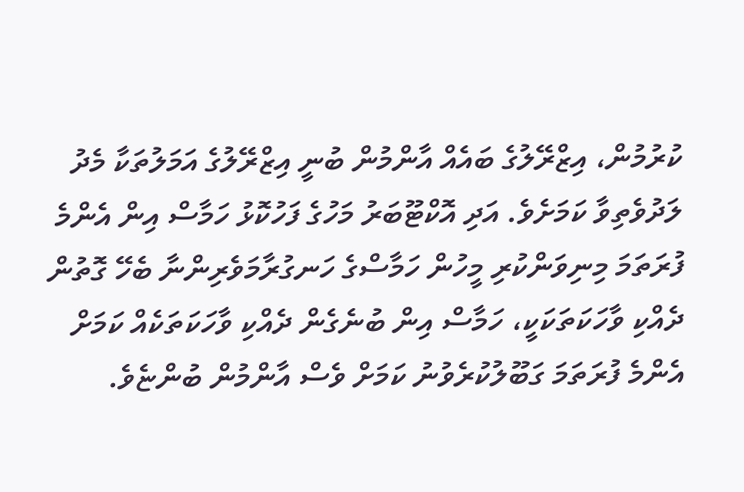ކުރުމުން، އިޒްރޭލުގެ ބައެއް އާންމުން ބުނީ އިޒްރޭލުގެ އަމަލުތަކާ މެދު ލަދުވެތިވާ ކަމަށެވެ. އަދި އޮކްޓޫބަރު މަހުގެ ފަހުކޮޅު ހަމާސް އިން އެންމެ ފުރަތަމަ މިނިވަންކުރި މީހުން ހަމާސްގެ ހަނގުރާމަވެރިންނާ ބެހޭ ގޮތުން ދެއްކި ވާހަކަތަކަކީ، ހަމާސް އިން ބުނެގެން ދެއްކި ވާހަކަތަކެއް ކަމަށް އެންމެ ފުރަތަމަ ގަބޫލުކުރެވުނު ކަމަށް ވެސް އާންމުން ބުންޏެވެ.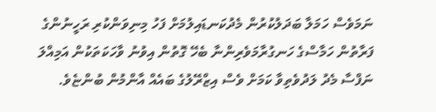ނަމަވެސް ހަމަލާ ބަދަލުކުރުން މެދުކަނޑައިލުމަށް ފަހު މިނިވަންކުރި ރަހީނުންގެ ފަރާތުން ހަމާސްގެ ހަނގުރާމަވެރިންނާ ބެހޭ ގޮތުން އިވުނު ވާހަކަތަކުން އަމިއްލަ ނަފްސާ މެދު ލަދުވެތިވާ ކަމަށް ވެސް އިޒްރޭލުގެ ބައެއް އާންމުން ބުންޏެވެ.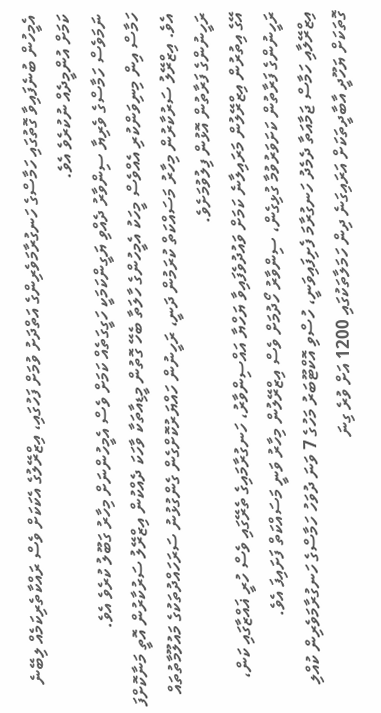އެމީހުން ބުނެފައިވާ ގޮތުގައި ހަމާސްގެ ހަނގުރާމަވެރިންގެ އަތްދަށު ވުމަށް ފަހުގައި، އިޒްރޭލުގެ އެކަކަށް ވެސް ރައްކާތެރިކަމެއް ލިބޭނެ ކަމަށް އުންމީދެއް ނުކުރެވެ އެވެ.
ނަމަވެސް ހަމާސްގެ ވެރިޔާ ސިންވާރު ދެއްވި ޔަގީންކަމަކީ ހަގީގަތެއް ކަމަށް ވެސް އެމީހުންނަށް މިހާރު ގަބޫލު ކުރެވެ އެވެ.
ހަމާސް އިން މިނިވަންކުރި އެއްވެސް މީހަކު އެމީހުންގެ ހާލަތާ ބެހޭ ގޮތުން މީޑިއާތަކާ ވާހަކަ ދެއްކުން އިޒްރޭލު ސަރުކާރުން އޮތީ މަނާކޮށްފަ އެވެ. އިޒްރޭލު ސަރުކާރުން މިހާރު މަސައްކަތް ކުރަމުން ދަނީ، ރަހީނުން ހައްޔަރުކޮށްގެން ގެންގުޅުނު ސަރަހައްދުތަކުގެ މައުލޫމާތުތައް ރަހީނުންގެ ފަރާތުން އޮޅުން ފިލުވުމަށެވެ.
އޭގެ އިތުރުން އިޒްރޭލުން މަރައިލާނެ ކަމަށް ވައުދުވެފައިވާ ޔަހްޔާ އައްސިންވާރު، ހަނގުރާމައިގެ ތެރޭގައި ވެސް ހުރީ ޣައްޒާގައި ކަން، ރަހީނުންގެ ފަރާތުން ކަށަވަރުވުމާ ގުޅިގެން، ސިންވާރު ހޯދުމަށް ވެސް އިޒްރޭލުން މިހާރު ވަނީ މަސައްކަތް ފަށައިފަ އެވެ.
އިޒްރޭލާއި ހަމާސް ޖަމާއަތާ ދެމެދު ހަނގުރާމަ ފެށިފައިވަނީ، ހުސްވި އޮކްޓޫބަރު މަހުގެ 7 ވަނަ ދުވަހު ހަމާސްގެ ހަނގުރާމަވެރިން ކުއްލި ގޮތަކަށް ޔަހޫދީ އާބާދީތަކަށް އަރައިގަނެ ދިން ހަމަލާތަކުގައި 1200 އަށް ވުރެ ގިނަ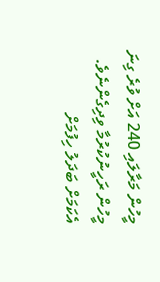މީހުން މަރާލައި 240 އަށް ވުރެ ގިނަ މީހުން ރަހީނުކުރުމާ ވިދިގެންނެވެ. އެކަމަށް ބަދަލު ހިފުމަށް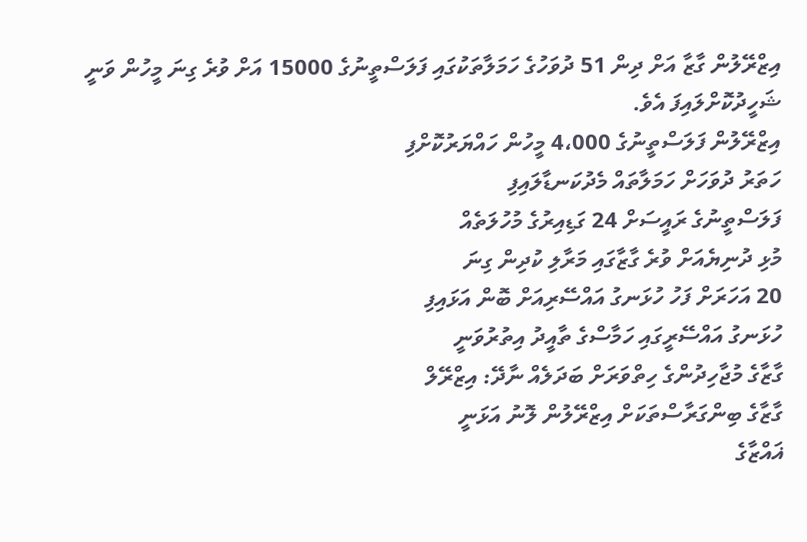އިޒްރޭލުން ގާޒާ އަށް ދިން 51 ދުވަހުގެ ހަމަލާތަކުގައި ފަލަސްތީނުގެ 15000 އަށް ވުރެ ގިނަ މީހުން ވަނީ ޝަހީދުކޮށްލައިފަ އެވެ.
އިޒްރޭލުން ފަލަސްތީނުގެ 4،000 މީހުން ހައްޔަރުކޮށްފި
ހަތަރު ދުވަހަށް ހަމަލާތައް މެދުކަނޑާލައިފި
ފަލަސްތީނުގެ ރައީސަށް 24 ގަޑިއިރުގެ މުހުލަތެއް
މުޅި ދުނިޔެއަށް ވުރެ ގާޒާގައި މަރާލި ކުދިން ގިނަ
20 އަހަރަށް ފަހު ހުޅަނގު އައްސޭރިއަށް ބޮން އަޅައިފި
ހުޅަނގު އައްސޭރީގައި ހަމާސްގެ ތާއީދު އިތުރުވަނީ
ގާޒާގެ މުޖާހިދުންގެ ހިތްވަރަށް ބަދަލެއް ނާދޭ: އިޒްރޭލް
ގާޒާގެ ބިންގަރާސްތަކަށް އިޒްރޭލުން ލޮނު އަޅަނީ
ޣައްޒާގެ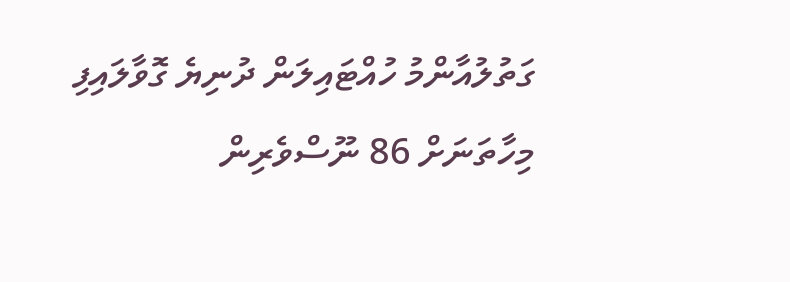ގަތުލުއާންމު ހުއްޓައިލަން ދުނިޔެ ގޮވާލައިފި
މިހާތަނަށް 86 ނޫސްވެރިން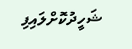ޝަހީދުކޮށްލައިފި